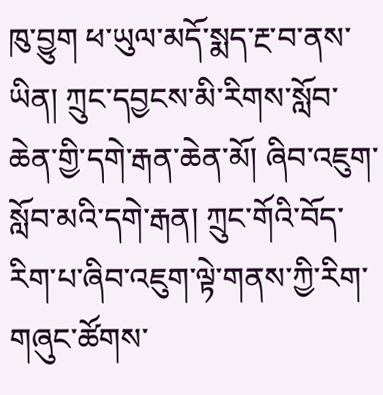ཁུ་བྱུག ཕ་ཡུལ་མདོ་སྨད་རྔ་བ་ནས་ཡིན། ཀྲུང་དབྱངས་མི་རིགས་སློབ་ཆེན་གྱི་དགེ་རྒན་ཆེན་མོ། ཞིབ་འཇུག་སློབ་མའི་དགེ་རྒན། ཀྲུང་གོའི་བོད་རིག་པ་ཞིབ་འཇུག་ལྟེ་གནས་ཀྱི་རིག་གཞུང་ཚོགས་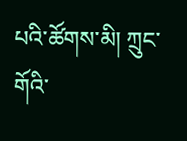པའི་ཚོགས་མི། ཀྲུང་གོའི་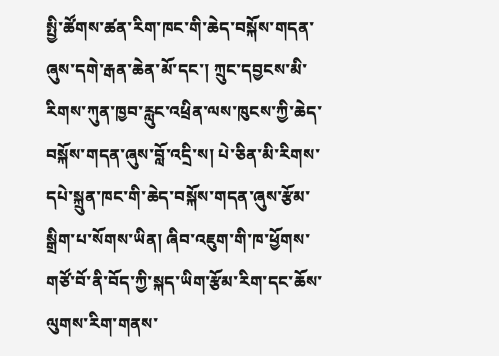སྤྱི་ཚོགས་ཚན་རིག་ཁང་གི་ཆེད་བསྐོས་གདན་ཞུས་དགེ་རྒན་ཆེན་མོ་དང་། ཀྲུང་དབྱངས་མི་རིགས་ཀུན་ཁྱབ་རླུང་འཕྲིན་ལས་ཁུངས་ཀྱི་ཆེད་བསྐོས་གདན་ཞུས་བློ་འདྲི་ས། པེ་ཅིན་མི་རིགས་དཔེ་སྐྲུན་ཁང་གི་ཆེད་བསྐོས་གདན་ཞུས་རྩོམ་སྒྲིག་པ་སོགས་ཡིན། ཞིབ་འཇུག་གི་ཁ་ཕྱོགས་གཙོ་བོ་ནི་བོད་ཀྱི་སྐད་ཡིག་རྩོམ་རིག་དང་ཆོས་ལུགས་རིག་གནས་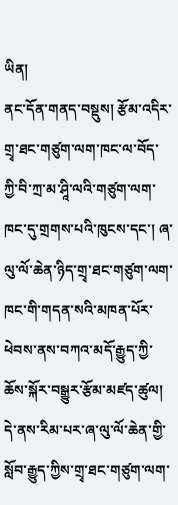ཡིན།
ནང་དོན་གནད་བསྡུས། རྩོམ་འདིར་གྲྭ་ཐང་གཙུག་ལག་ཁང་ལ་བོད་ཀྱི་བི་ཀྲ་མ་ཤཱི་ལའི་གཙུག་ལག་ཁང་དུ་གྲགས་པའི་ཁུངས་དང་། ཞ་ལུ་ལོ་ཆེན་ཉིད་གྲྭ་ཐང་གཙུག་ལག་ཁང་གི་གདན་སའི་མཁན་པོར་ཕེབས་ནས་བཀའ་མདོ་རྒྱུད་ཀྱི་ཆོས་སྐོར་བསྒྱུར་རྩོམ་མཛད་ཚུལ། དེ་ནས་རིམ་པར་ཞ་ལུ་ལོ་ཆེན་གྱི་སློབ་རྒྱུད་ཀྱིས་གྲྭ་ཐང་གཙུག་ལག་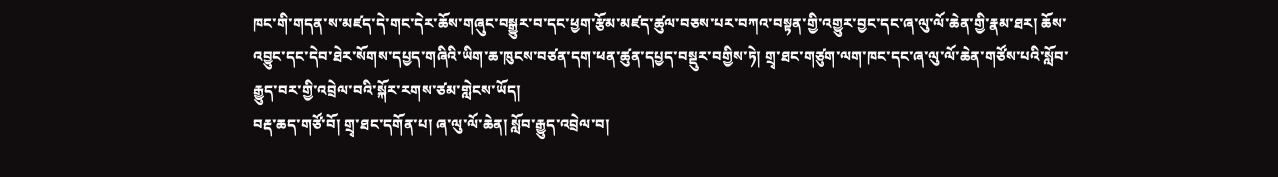ཁང་གི་གདན་ས་མཛད་དེ་གང་དེར་ཆོས་གཞུང་བསྒྱུར་བ་དང་ཕྱག་རྩོམ་མཛད་ཚུལ་བཅས་པར་བཀའ་བསྟན་གྱི་འགྱུར་བྱང་དང་ཞ་ལུ་ལོ་ཆེན་གྱི་རྣམ་ཐར། ཆོས་འབྱུང་དང་དེབ་ཐེར་སོགས་དཔྱད་གཞིའི་ཡིག་ཆ་ཁུངས་བཙན་དག་ཕན་ཚུན་དཔྱད་བསྡུར་བགྱིས་ཏེ། གྲྭ་ཐང་གཙུག་ལག་ཁང་དང་ཞ་ལུ་ལོ་ཆེན་གཙོས་པའི་སློབ་རྒྱུད་བར་གྱི་འབྲེལ་བའི་སྐོར་རགས་ཙམ་གླེངས་ཡོད།
བརྡ་ཆད་གཙོ་བོ། གྲྭ་ཐང་དགོན་པ། ཞ་ལུ་ལོ་ཆེན། སློབ་རྒྱུད་འབྲེལ་བ།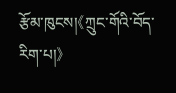རྩོམ་ཁུངས།《ཀྲུང་གོའི་བོད་རིག་པ།》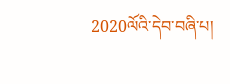2020ལོའི་དེབ་བཞི་པ།